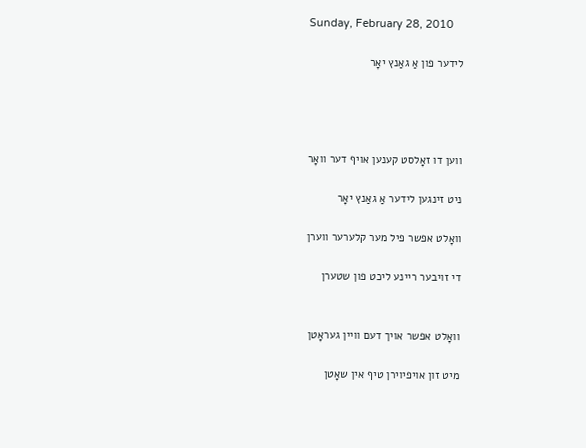Sunday, February 28, 2010

לידער פון אַ גאַנץ יאָר




ווען דו זאָלסט קענען אויף דער וואָר

ניט זינגען לידער אַ גאַנץ יאָר

וואָלט אפשר פיל מער קלערער ווערן

די זויבער ריינע ליכט פון שטערן


וואָלט אפשר אויך דעם וויין געראָטן

מיט זון אויפיוירן טיף אין שאָטן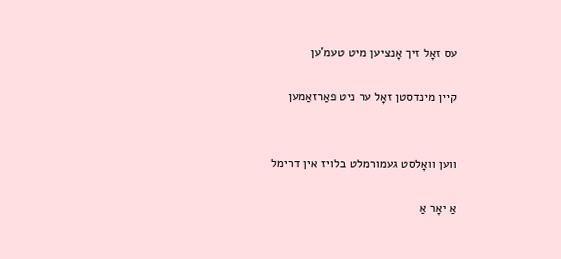עס זאָל זיך אָנציען מיט טעמ'ען

קיין מינדסטן זאָל ער ניט פאַרזאַמען


ווען וואָלסט געמורמלט בלויז אין דרימל

אַ יאָר אַ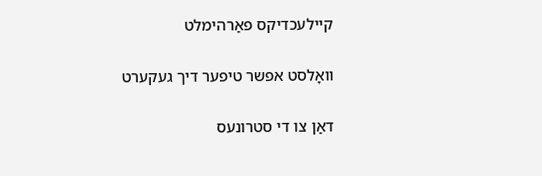קיילעכדיקס פאַרהימלט

וואָלסט אפשר טיפער דיך געקערט

דאַן צו די סטרונעס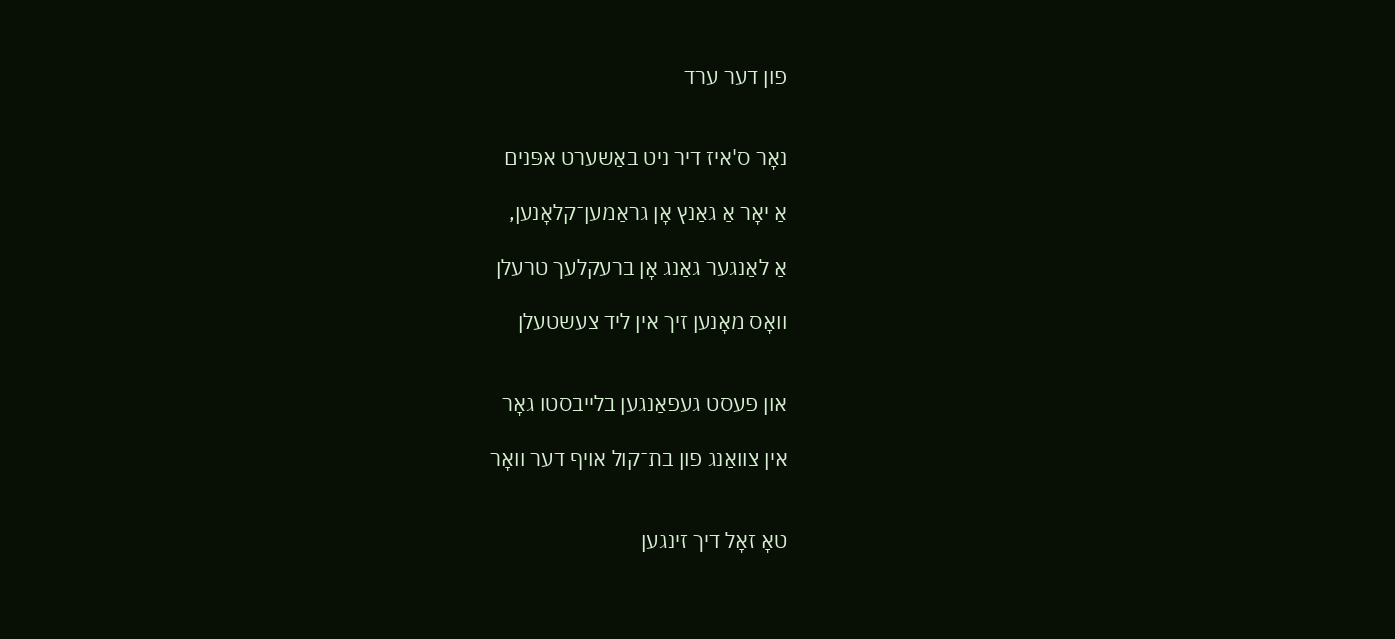פון דער ערד


נאָר ס'איז דיר ניט באַשערט אפּנים

אַ יאָר אַ גאַנץ אָן גראַמען־קלאָנען,

אַ לאַנגער גאַנג אָן ברעקלעך טרעלן

וואָס מאָנען זיך אין ליד צעשטעלן


און פעסט געפאַנגען בלייבסטו גאָר

אין צוואַנג פון בת־קול אויף דער וואָר


טאָ זאָל דיך זינגען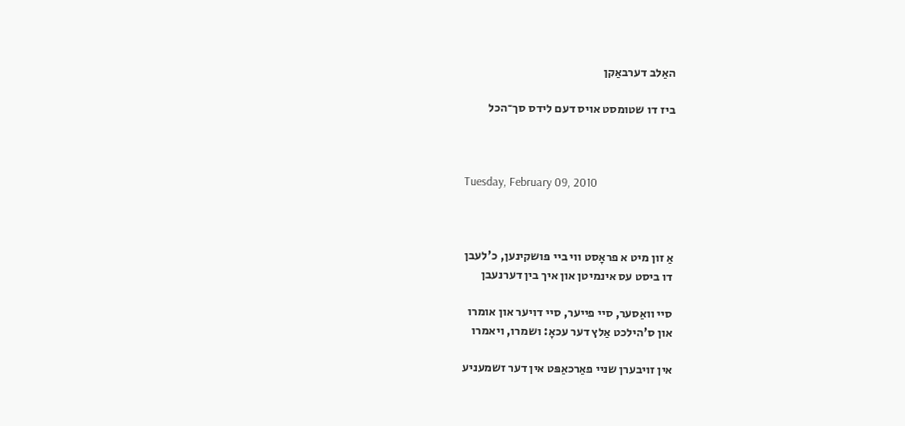האַלב דערבאַקן

ביז דו שטומסט אויס דעם לידס סך־הכל



Tuesday, February 09, 2010



אַ זון מיט א פראָסט ווי ביי פּושקינען, כ'לעבן
דו ביסט עס אינמיטן און איך בין דערנעבן

סיי וואַסער, סיי פייער, סיי דויער און אומרו
און ס'הילכט אַלץ דער עכאָ: ושמרו, ויאמרו

אין זויבערן שניי פאַרכאַפּט אין דער זשמעניע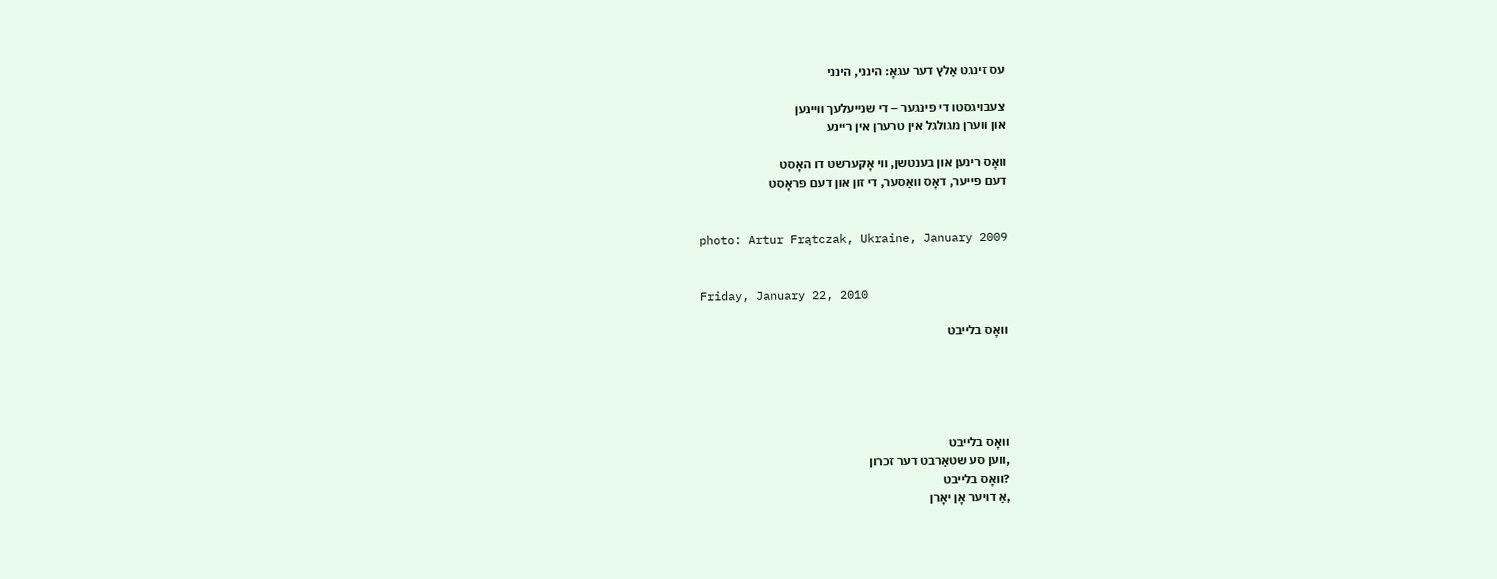עס זינגט אַלץ דער עגאָ: הינני, הינני

צעבויגסטו די פינגער – די שנייעלעך וויינען
און ווערן מגולגל אין טרערן אין ריינע

וואָס רינען און בענטשן, ווי אָקערשט דו האָסט
דעם פייער, דאָס וואַסער, די זון און דעם פראָסט


photo: Artur Frątczak, Ukraine, January 2009


Friday, January 22, 2010

וואָס בלייבט





וואָס בלייבט
,ווען סע שטאַרבט דער זכרון
?וואָס בלייבט
,אַ דויער אָן יאָרן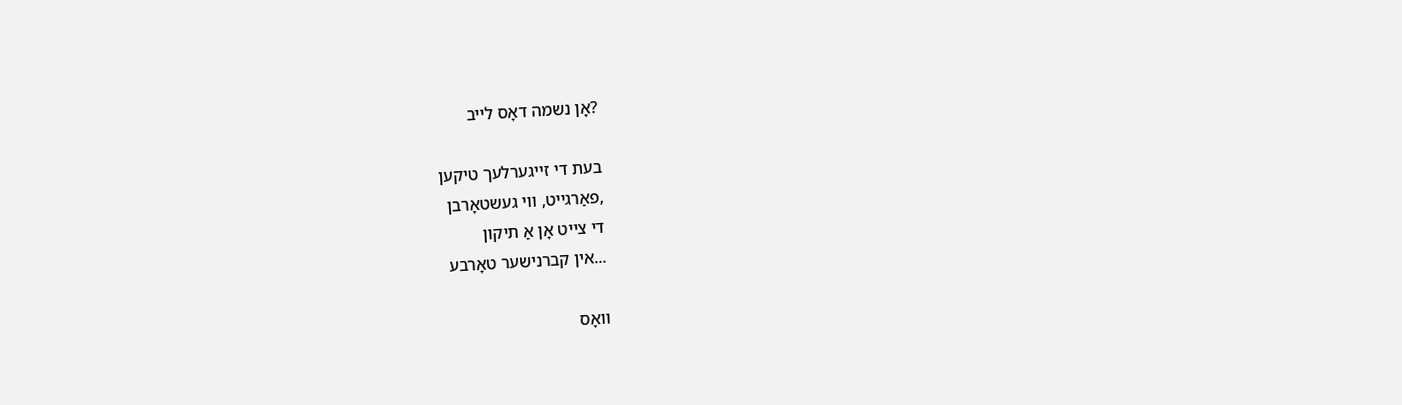?אָן נשמה דאָס לייב

בעת די זייגערלעך טיקען
,פאַרגייט, ווי געשטאָרבן
די צייט אָן אַ תיקון
...אין קברנישער טאָרבע

וואָס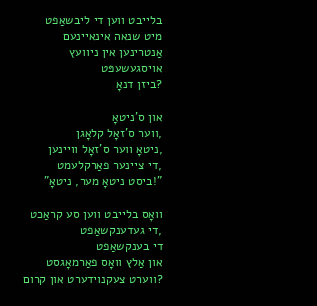בלייבט ווען די ליבשאַפט
מיט שנאה אינאיינעם
אַנטרינען אין ניוועץ
אויסגעשעפּט
?ביזן דנאָ

און ס'ניטאָ
,ווער ס'זאָל קלאָגן
,ניטאָ ווער ס'זאָל וויינען
,די ציינער פאַרקלעמט
"!ביסט ניטאָ מער, ניטאָ"

וואָס בלייבט ווען סע קראַכט
,די געדענקשאַפט
די בענקשאַפט
און אַלץ וואָס פאַרמאָגסט
?ווערט צעקנוידערט און קרום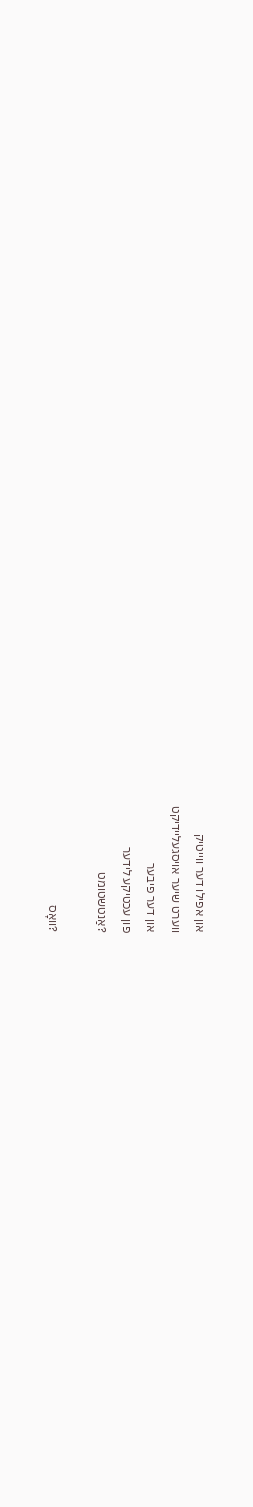און אפילו דער ווייטיק
ווערט שיער אויסגעליידיקט
און דער פיבער
פון עכטיקע לידער
?אַנטשטומט

?וואָס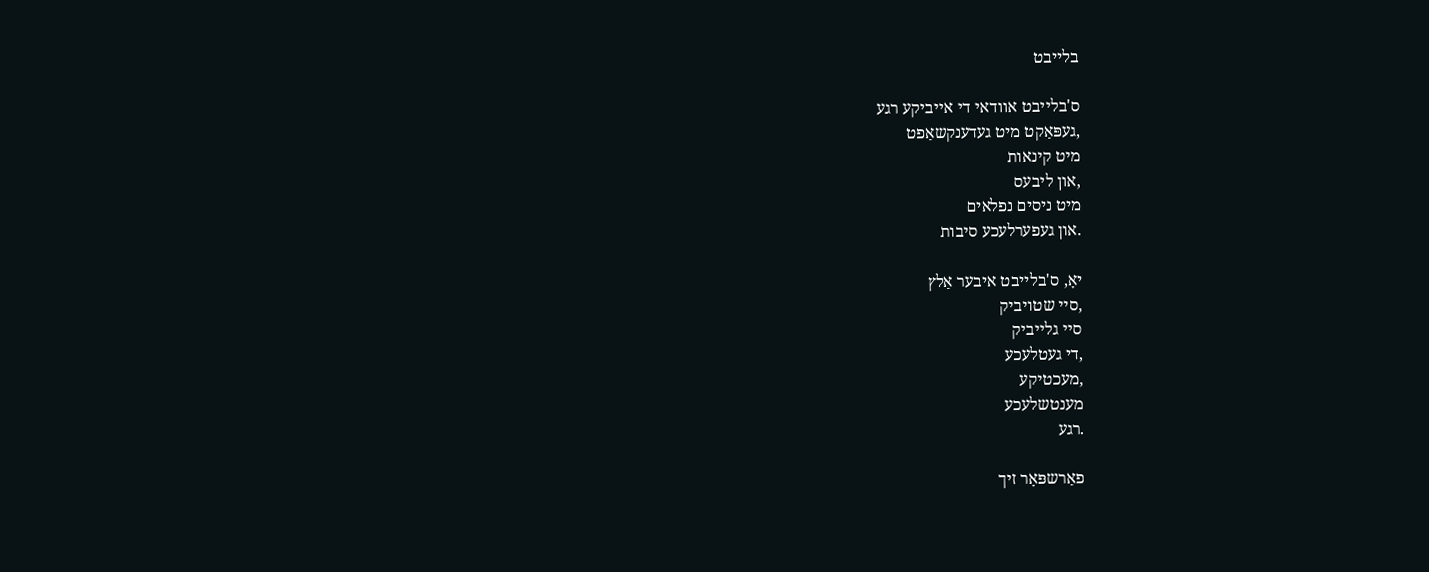בלייבט

ס'בלייבט אוודאי די אייביקע רגע
,געפּאַקט מיט געדענקשאַפט
מיט קינאות
,און ליבעס
מיט ניסים נפלאים
.און געפערלעכע סיבות

יאָ, ס'בלייבט איבער אַלץ
,סיי שטויביק
סיי גלייביק
,די געטלעכע
,מעכטיקע
מענטשלעכע
.רגע

פאַרשפּאָר זיך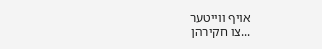אויף ווייטער
...צו חקירהן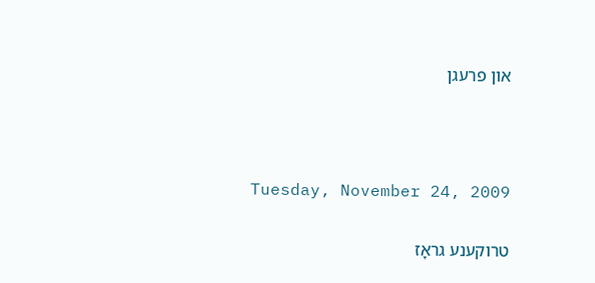און פרעגן



Tuesday, November 24, 2009

טרוקענע גראָז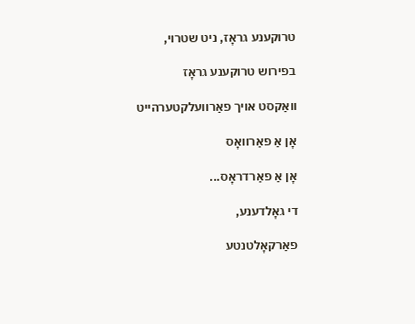טרוקענע גראָז, ניט שטרוי,

בפירוש טרוקענע גראָז

וואַקסט אויך פאַרוועלקטערהייט

אָן אַ פאַרוואָס

אָן אַ פאַרדראָס...

די גאָלדענע,

פאַרקאָלטנטע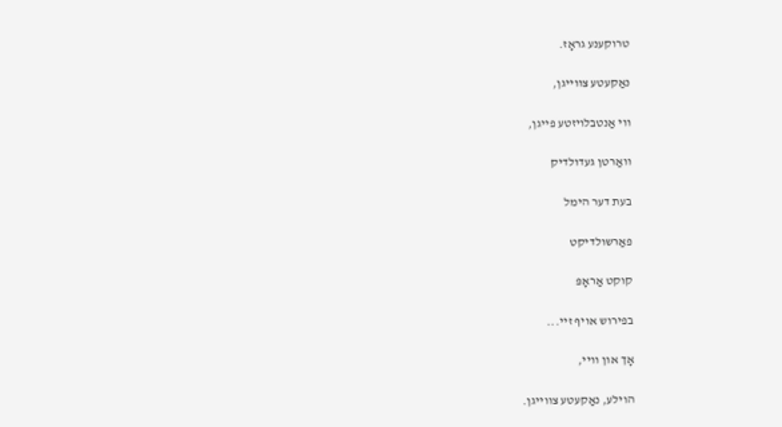טרוקענע גראָז.

נאַקעטע צווייגן,

ווי אַנטבלויזטע פייגן,

וואַרטן געדולדיק

בעת דער הימל

פאַרשולדיקט

קוקט אַראָפּ

בפירוש אויף זיי...

אָך און וויי,

הוילע, נאַקעטע צווייגן.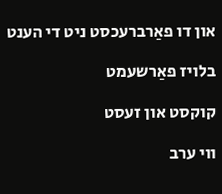און דו פאַרברעכסט ניט די הענט

בלויז פאַרשעמט

קוקסט און זעסט

ווי ערב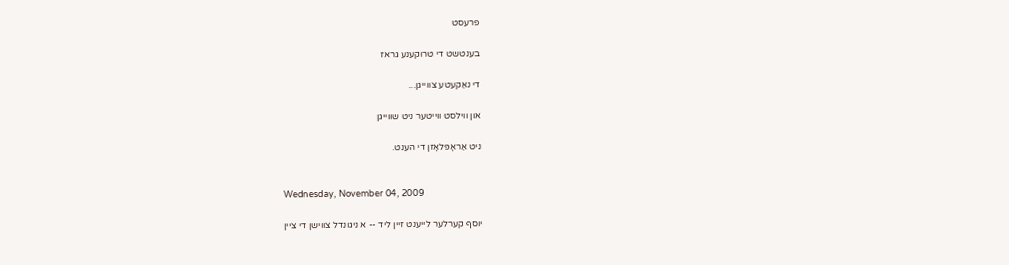פרעסט

בענטשט די טרוקענע גראז

די נאַקעטע צווייגן...

און ווילסט ווייטער ניט שווייגן

ניט אַראָפּלאָזן די הענט.


Wednesday, November 04, 2009

יוסף קערלער לייענט זיין ליד -- א ניגונדל צווישן די ציין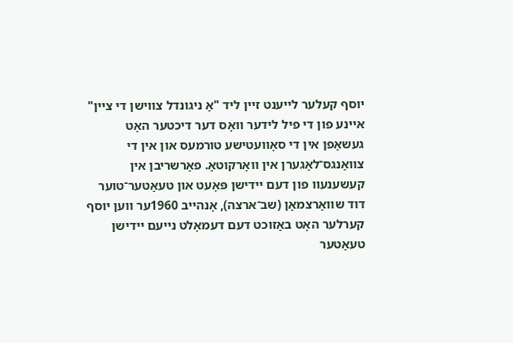יוסף קעלער לייענט זיין ליד "אַ ניגונדל צווישן די ציין" איינע פון די פיל לידער וואׇס דער דיכטער האׇט געשאַפן אין די סאׇוועטישע טורמעס און אין די צוואַנגס־לאַגערן אין וואׇרקוטאַ. פאַרשריבן אין קעשענעוו פון דעם יידישן פּאׇעט און טעאַטער־טוער דוד שוואַרצמאַן (שב־ארצה), אׇנהייב 1960ער ווען יוסף קערלער האׇט באַזוכט דעם דעמאׇלט נייעם יידישן טעאַטער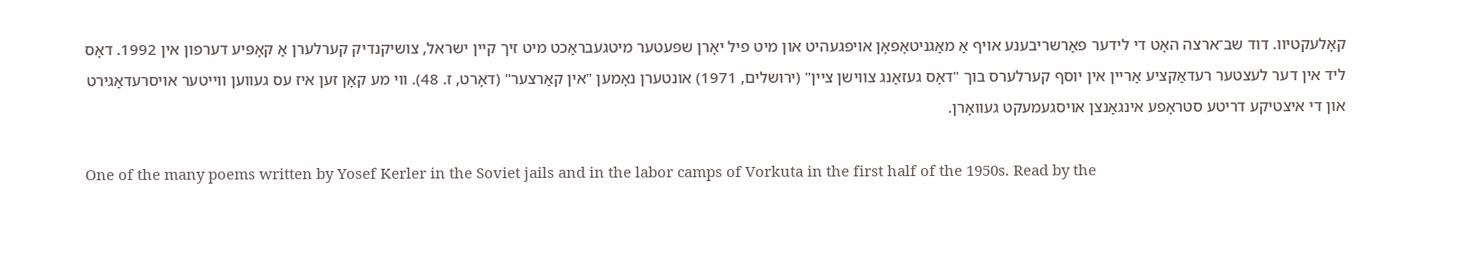קאׇלעקטיוו. דוד שב־ארצה האׇט די לידער פאַרשריבענע אויף אַ מאַגניטאׇפאׇן אויפגעהיט און מיט פיל יאׇרן שפּעטער מיטגעבראַכט מיט זיך קיין ישראל, צושיקנדיק קערלערן אַ קאׇפּיע דערפון אין 1992. דאׇס ליד אין דער לעצטער רעדאַקציע אַריין אין יוסף קערלערס בוך "דאׇס געזאַנג צווישן ציין" (ירושלים, 1971) אונטערן נאׇמען "אין קאַרצער" (דאׇרט, ז. 48). ווי מע קאׇן זען איז עס געווען ווייטער אויסרעדאַגירט און די איצטיקע דריטע סטראׇפע אינגאַנצן אויסגעמעקט געוואׇרן.

One of the many poems written by Yosef Kerler in the Soviet jails and in the labor camps of Vorkuta in the first half of the 1950s. Read by the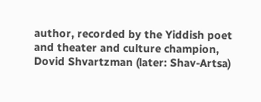author, recorded by the Yiddish poet and theater and culture champion, Dovid Shvartzman (later: Shav-Artsa)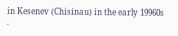in Kesenev (Chisinau) in the early 19960s
.